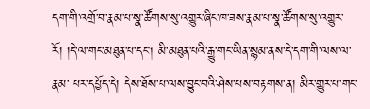དག་གི་འགྲོ་བ་རྣམ་པ་སྣ་ཚོགས་སུ་འགྱུར་ཞིང་ཁ་ཟས་རྣམ་པ་སྣ་ཚོགས་སུ་འགྱུར་རོ། །དེ་ལ་གང་མཐུན་པ་དང། མི་མཐུན་པའི་རྒྱུ་གང་ཡིན་སྙམ་ནས་དེ་དག་གི་ལས་ལ་རྣམ་ པར་དཔྱོད་དེ། དེས་ཐོས་པ་ལས་བྱུང་བའི་ཤེས་པས་བརྟགས་ན། མིར་གྱུར་པ་གང་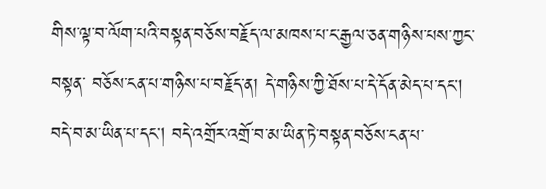གིས་ལྟ་བ་ལོག་པའི་བསྟན་བཅོས་བརྗོད་ལ་མཁས་པ་ང་རྒྱལ་ཅན་གཉིས་པས་ཀྱང་བསྟན་ བཅོས་ངན་པ་གཉིས་པ་བརྗོད་ན། དེ་གཉིས་ཀྱི་ཐོས་པ་དེ་དོན་མེད་པ་དང། བདེ་བ་མ་ཡིན་པ་དང། བདེ་འགྲོར་འགྲོ་བ་མ་ཡིན་ཏེ་བསྟན་བཅོས་ངན་པ་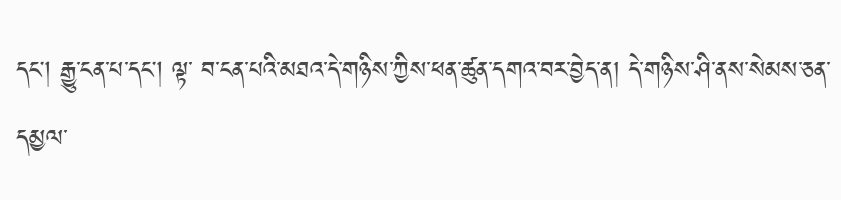དང། རྒྱུ་ངན་པ་དང། ལྟ་ བ་ངན་པའི་མཐའ་དེ་གཉིས་ཀྱིས་ཕན་ཚུན་དགའ་བར་བྱེད་ན། དེ་གཉིས་ཤི་ནས་སེམས་ཅན་དམྱལ་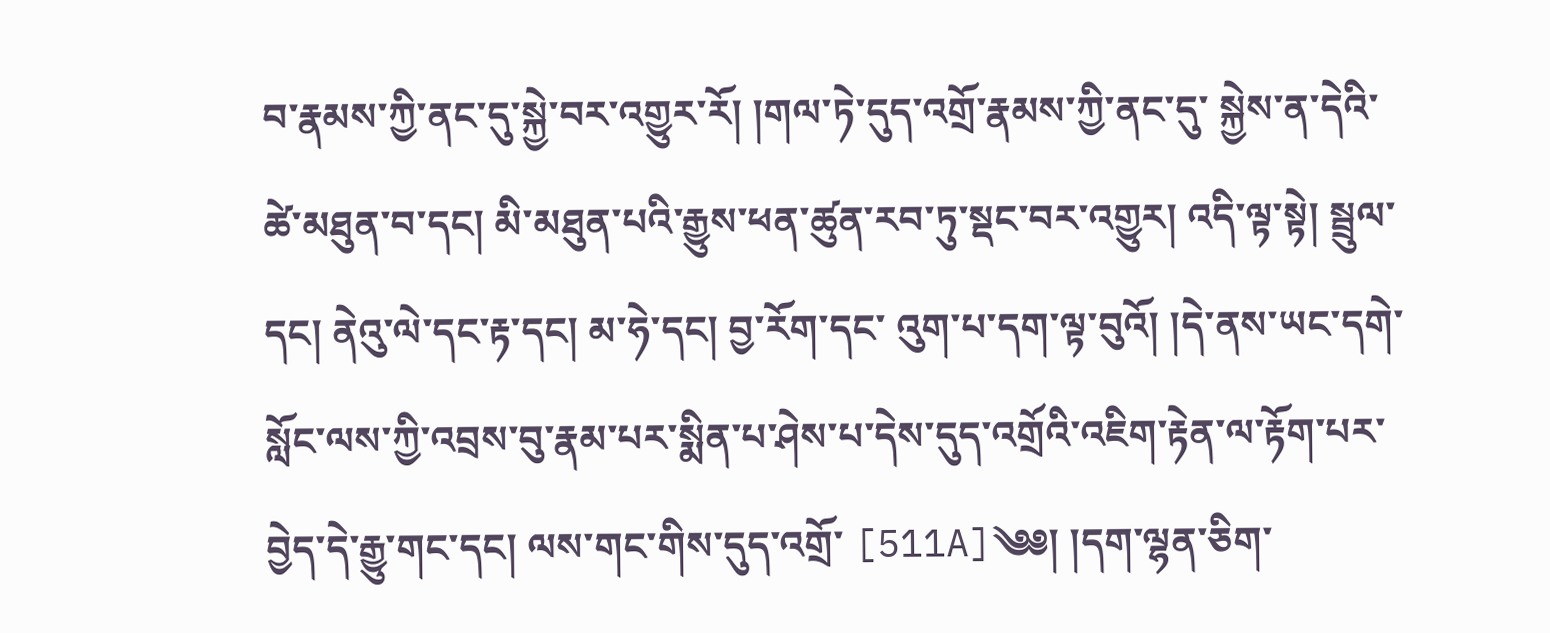བ་རྣམས་ཀྱི་ནང་དུ་སྐྱེ་བར་འགྱུར་རོ། །གལ་ཏེ་དུད་འགྲོ་རྣམས་ཀྱི་ནང་དུ་ སྐྱེས་ན་དེའི་ཚེ་མཐུན་བ་དང། མི་མཐུན་པའི་རྒྱུས་ཕན་ཚུན་རབ་ཏུ་སྡང་བར་འགྱུར། འདི་ལྟ་སྟེ། སྦྲུལ་དང། ནེའུ་ལེ་དང་རྟ་དང། མ་ཧེ་དང། བྱ་རོག་དང་ འུག་པ་དག་ལྟ་བུའོ། །དེ་ནས་ཡང་དགེ་སློང་ལས་ཀྱི་འབྲས་བུ་རྣམ་པར་སྨིན་པ་ཤེས་པ་དེས་དུད་འགྲོའི་འཇིག་རྟེན་ལ་རྟོག་པར་བྱེད་དེ་རྒྱུ་གང་དང། ལས་གང་གིས་དུད་འགྲོ་ [511A]༄༅། །དག་ལྷན་ཅིག་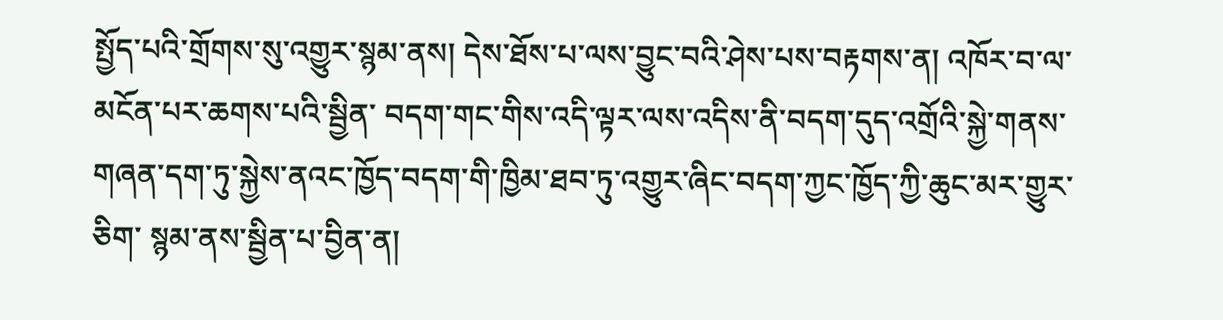སྤྱོད་པའི་གྲོགས་སུ་འགྱུར་སྙམ་ནས། དེས་ཐོས་པ་ལས་བྱུང་བའི་ཤེས་པས་བརྟགས་ན། འཁོར་བ་ལ་མངོན་པར་ཆགས་པའི་སྦྱིན་ བདག་གང་གིས་འདི་ལྟར་ལས་འདིས་ནི་བདག་དུད་འགྲོའི་སྐྱེ་གནས་གཞན་དག་ཏུ་སྐྱེས་ནའང་ཁྱོད་བདག་གི་ཁྱིམ་ཐབ་ཏུ་འགྱུར་ཞིང་བདག་ཀྱང་ཁྱོད་ཀྱི་ཆུང་མར་གྱུར་ཅིག་ སྙམ་ནས་སྦྱིན་པ་བྱིན་ན།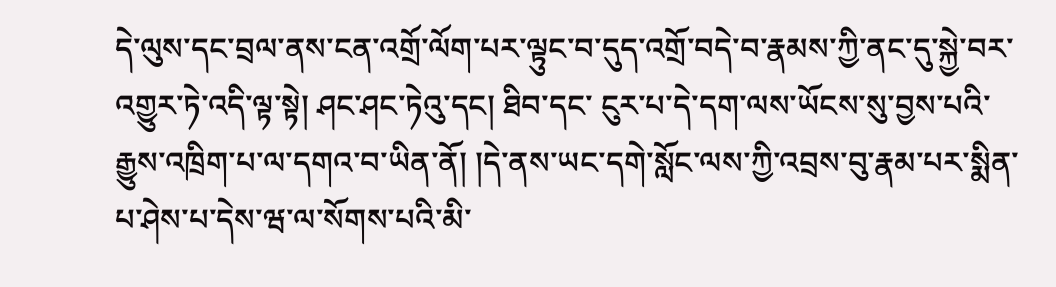དེ་ལུས་དང་བྲལ་ནས་ངན་འགྲོ་ལོག་པར་ལྟུང་བ་དུད་འགྲོ་བདེ་བ་རྣམས་ཀྱི་ནང་དུ་སྐྱེ་བར་འགྱུར་ཏེ་འདི་ལྟ་སྟེ། ཤང་ཤང་ཏེའུ་དང། ཐིབ་དང་ ངུར་པ་དེ་དག་ལས་ཡོངས་སུ་བྱས་པའི་རྒྱུས་འཁྲིག་པ་ལ་དགའ་བ་ཡིན་ནོ། །དེ་ནས་ཡང་དགེ་སློང་ལས་ཀྱི་འབྲས་བུ་རྣམ་པར་སྨིན་པ་ཤེས་པ་དེས་ཝ་ལ་སོགས་པའི་མི་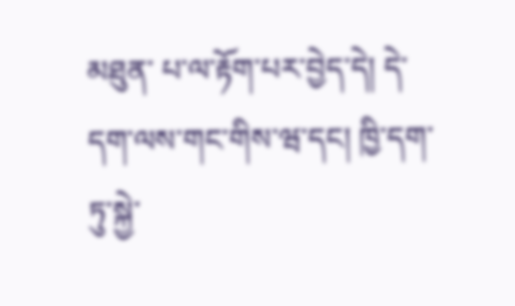མཐུན་ པ་ལ་རྟོག་པར་བྱེད་དེ། དེ་དག་ལས་གང་གིས་ཝ་དང། ཁྱི་དག་ཏུ་སྐྱེ་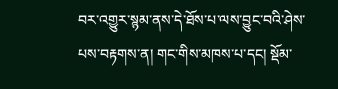བར་འགྱུར་སྙམ་ནས་དེ་ཐོས་པ་ལས་བྱུང་བའི་ཤེས་པས་བརྟགས་ན། གང་གིས་མཁས་པ་དང། སྡོམ་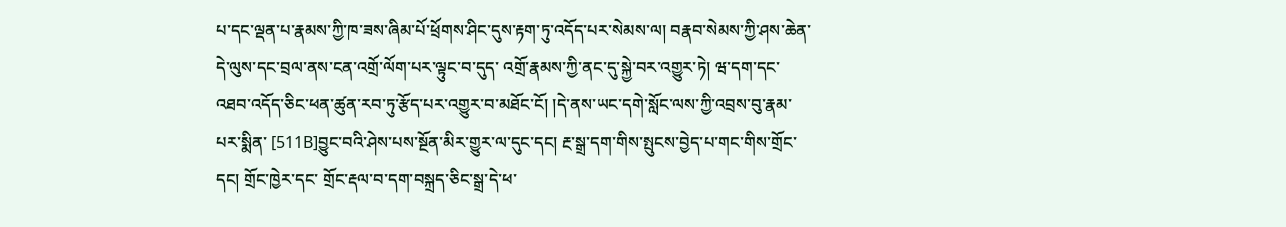པ་དང་ལྡན་པ་རྣམས་ཀྱི་ཁ་ཟས་ཞིམ་པོ་ཕྲོགས་ཤིང་དུས་རྟག་ཏུ་འདོད་པར་སེམས་ལ། བརྣབ་སེམས་ཀྱི་ཤས་ཆེན་དེ་ལུས་དང་བྲལ་ནས་ངན་འགྲོ་ལོག་པར་ལྟུང་བ་དུད་ འགྲོ་རྣམས་ཀྱི་ནང་དུ་སྐྱེ་བར་འགྱུར་ཏེ། ཝ་དག་དང་འཐབ་འདོད་ཅིང་ཕན་ཚུན་རབ་ཏུ་རྩོད་པར་འགྱུར་བ་མཐོང་ངོ། །དེ་ནས་ཡང་དགེ་སློང་ལས་ཀྱི་འབྲས་བུ་རྣམ་པར་སྨིན་ [511B]བྱུང་བའི་ཤེས་པས་སྔོན་མིར་གྱུར་ལ་དུང་དང། རྔ་སྒྲ་དག་གིས་སྤུངས་བྱེད་པ་གང་གིས་གྲོང་དང། གྲོང་ཁྱེར་དང་ གྲོང་རྡལ་བ་དག་བསྐྲད་ཅིང་སྒྲ་དེ་ཕ་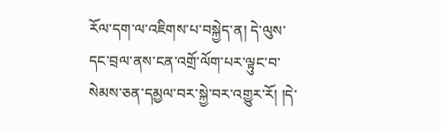རོལ་དག་ལ་འཇིགས་པ་བསྐྱེད་ན། དེ་ལུས་དང་བྲལ་ནས་ངན་འགྲོ་ལོག་པར་ལྟུང་བ་སེམས་ཅན་དམྱལ་བར་སྐྱེ་བར་འགྱུར་རོ། །དེ་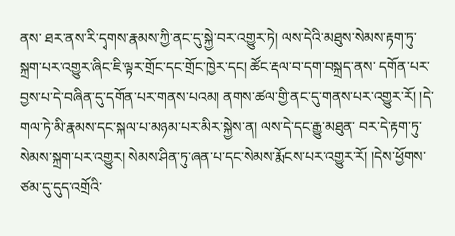ནས་ ཐར་ནས་རི་དྭགས་རྣམས་ཀྱི་ནང་དུ་སྐྱེ་བར་འགྱུར་ཏེ། ལས་དེའི་མཐུས་སེམས་རྟག་ཏུ་སྐྲག་པར་འགྱུར་ཞིང་ཇི་ལྟར་གྲོང་དང་གྲོང་ཁྱེར་དང། ཚོང་རྡལ་བ་དག་བསྐྲད་ནས་ དགོན་པར་བྱས་པ་དེ་བཞིན་དུ་དགོན་པར་གནས་པའམ། ནགས་ཚལ་གྱི་ནང་དུ་གནས་པར་འགྱུར་རོ། །དེ་གལ་ཏེ་མི་རྣམས་དང་སྐལ་པ་མཉམ་པར་མིར་སྐྱེས་ན། ལས་དེ་དང་རྒྱུ་མཐུན་ བར་དེ་རྟག་ཏུ་སེམས་སྐྲག་པར་འགྱུར། སེམས་ཤིན་ཏུ་ཞན་པ་དང་སེམས་རྨོངས་པར་འགྱུར་རོ། །དེས་ཕྱོགས་ཙམ་དུ་དུད་འགྲོའི་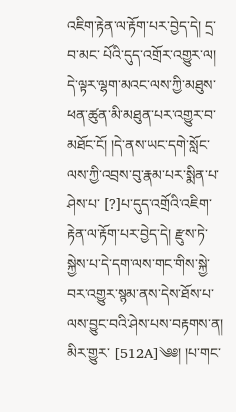འཇིག་རྟེན་ལ་རྟོག་པར་བྱེད་དེ། དྲ་བ་མང་ པོའི་དུད་འགྲོར་འགྱུར་ལ། དེ་ལྟར་ལྷག་མའང་ལས་ཀྱི་མཐུས་ཕན་ཚུན་མི་མཐུན་པར་འགྱུར་བ་མཐོང་ངོ། །དེ་ནས་ཡང་དགེ་སློང་ལས་ཀྱི་འབྲས་བུ་རྣམ་པར་སྨིན་པ་ཤེས་པ་ [?]པ་དུད་འགྲོའི་འཇིག་རྟེན་ལ་རྟོག་པར་བྱེད་དེ། རྫུས་ཏེ་སྐྱེས་པ་དེ་དག་ལས་གང་གིས་སྐྱེ་བར་འགྱུར་སྙམ་ནས་དེས་ཐོས་པ་ལས་བྱུང་བའི་ཤེས་པས་བརྟགས་ན། མིར་གྱུར་ [512A]༄༅། །པ་གང་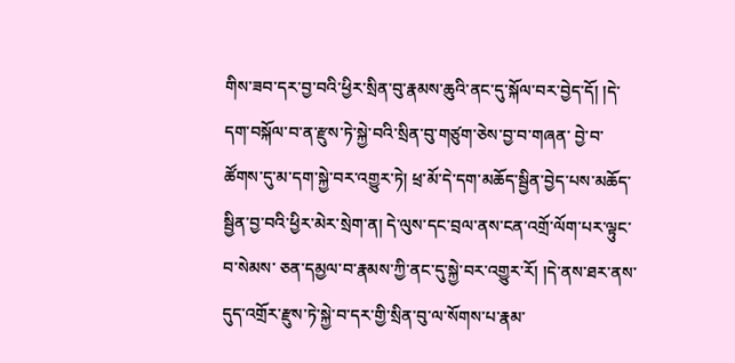གིས་ཟབ་དར་བྱ་བའི་ཕྱིར་སྲིན་བུ་རྣམས་ཆུའི་ནང་དུ་སྐོལ་བར་བྱེད་དོ། །དེ་དག་བསྐོལ་བ་ན་རྫུས་ཏེ་སྐྱེ་བའི་སྲིན་བུ་གཙུག་ཅེས་བྱ་བ་གཞན་ བྱེ་བ་ཚོགས་དུ་མ་དག་སྐྱེ་བར་འགྱུར་ཏེ། ཕྲ་མོ་དེ་དག་མཆོད་སྦྱིན་བྱེད་པས་མཆོད་སྦྱིན་བྱ་བའི་ཕྱིར་མེར་སྲེག་ན། དེ་ལུས་དང་བྲལ་ནས་ངན་འགྲོ་ལོག་པར་ལྟུང་བ་སེམས་ ཅན་དམྱལ་བ་རྣམས་ཀྱི་ནང་དུ་སྐྱེ་བར་འགྱུར་རོ། །དེ་ནས་ཐར་ནས་དུད་འགྲོར་རྫུས་ཏེ་སྐྱེ་བ་དར་གྱི་སྲིན་བུ་ལ་སོགས་པ་རྣམ་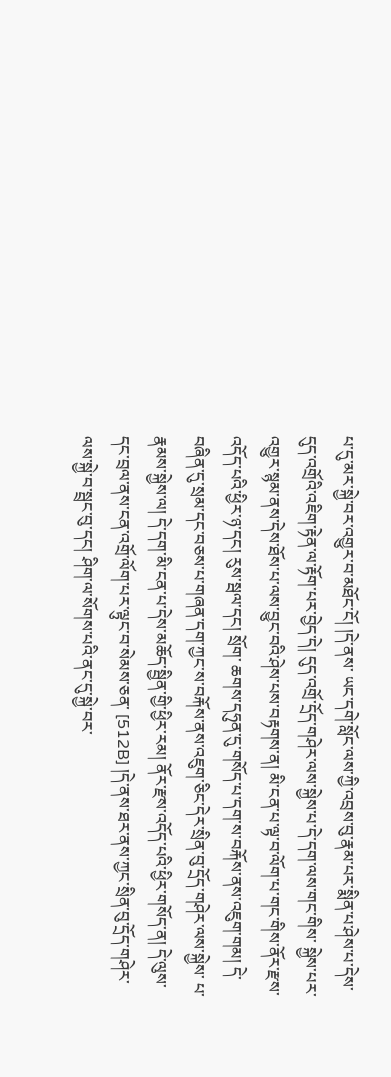པ་དུ་མར་སྐྱེ་བར་འགྱུར་བ་མཐོང་ངོ། །དེ་ནས་ ཡང་དགེ་སློང་ལས་ཀྱི་འབྲས་བུ་རྣམ་པར་སྨིན་པ་ཤེས་པ་དེས་དུད་འགྲོའི་འཇིག་རྟེན་ལ་རྟོག་པར་བྱེད་དེ། དུད་འགྲོ་དྲོད་གཤེར་ལས་སྐྱེས་པ་དེ་དག་ལས་གང་གིས་ སྐྱེས་པར་འགྱུར་སྙམ་ནས་དེས་ཐོས་པ་ལས་བྱུང་བའི་ཤེས་པས་བརྟགས་ན། མི་ངན་པ་ལྟ་བ་ལོག་པ་གང་གིས་ནོར་རྫས་འདོད་པའི་ཕྱིར་ཉ་དང། རུས་སྦལ་དང། སྲོག་ ཆགས་དཧུན་དུ་གསོད་པ་དག་ས་བརྐོས་ནས་འཇུག་གམ། དེ་བཞིན་དུ་སྲམ་དང་བཅས་པ་གཞན་དག་ཀྱང་ས་བརྐོས་ནས་འཇུག་ཅིང་དེར་སྲིན་བུ་དྲོད་གཤེར་ལས་སྐྱེས་ པ་རྣམས་སྐྱེས་ལ། དེ་དག་མི་ངན་པ་དེས་མཆོད་སྦྱིན་གྱི་ཕྱིར་རམ། ནོར་རྫས་འདོད་པའི་ཕྱིར་གསོད་ན། དེ་ལུས་དང་བྲལ་ནས་ངན་འགྲོ་ལོག་པར་ལྟུང་བ་སེམས་ཅན་ [512B] །དེ་ནས་ཐར་ནས་ཀྱང་སྲིན་བུ་དྲོད་གཤེར་ལས་སྐྱེ་བ་སྦྲང་བུ་དང། ཤིག་ལ་སོགས་པའི་ནང་དུ་སྐྱེ་བར་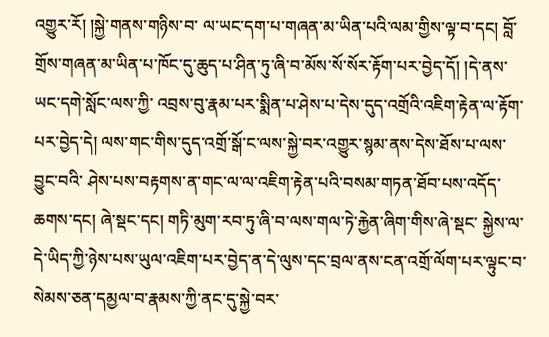འགྱུར་རོ། །སྐྱེ་གནས་གཉིས་བ་ ལ་ཡང་དག་པ་གཞན་མ་ཡིན་པའི་ལམ་གྱིས་ལྟ་བ་དང། བློ་གྲོས་གཞན་མ་ཡིན་པ་ཁོང་དུ་ཆུད་པ་ཤིན་ཏུ་ཞི་བ་མོས་སོ་སོར་རྟོག་པར་བྱེད་དོ། །དེ་ནས་ཡང་དགེ་སློང་ལས་ཀྱི་ འབྲས་བུ་རྣམ་པར་སྨིན་པ་ཤེས་པ་དེས་དུད་འགྲོའི་འཇིག་རྟེན་ལ་རྟོག་པར་བྱེད་དེ། ལས་གང་གིས་དུད་འགྲོ་སྒོ་ང་ལས་སྐྱེ་བར་འགྱུར་སྙམ་ནས་དེས་ཐོས་པ་ལས་བྱུང་བའི་ ཤེས་པས་བརྟགས་ན་གང་ལ་ལ་འཇིག་རྟེན་པའི་བསམ་གཏན་ཐོབ་པས་འདོད་ཆགས་དང། ཞེ་སྡང་དང། གཏི་མུག་རབ་ཏུ་ཞི་བ་ལས་གལ་ཏེ་རྐྱེན་ཞིག་གིས་ཞེ་སྡང་ སྐྱེས་ལ་དེ་ཡིད་ཀྱི་ཉེས་པས་ཡུལ་འཇིག་པར་བྱེད་ན་དེ་ལུས་དང་བྲལ་ནས་ངན་འགྲོ་ལོག་པར་ལྟུང་བ་སེམས་ཅན་དམྱལ་བ་རྣམས་ཀྱི་ནང་དུ་སྐྱེ་བར་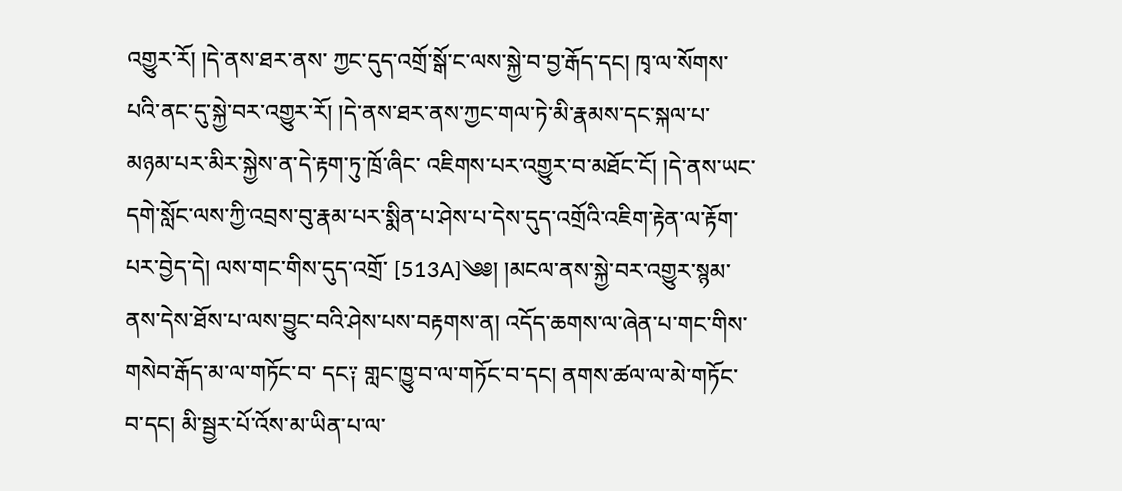འགྱུར་རོ། །དེ་ནས་ཐར་ནས་ ཀྱང་དུད་འགྲོ་སྒོ་ང་ལས་སྐྱེ་བ་བྱ་རྒོད་དང། ཁྭ་ལ་སོགས་པའི་ནང་དུ་སྐྱེ་བར་འགྱུར་རོ། །དེ་ནས་ཐར་ནས་ཀྱང་གལ་ཏེ་མི་རྣམས་དང་སྐལ་པ་མཉམ་པར་མིར་སྐྱེས་ན་དེ་རྟག་ཏུ་ཁྲོ་ཞིང་ འཇིགས་པར་འགྱུར་བ་མཐོང་ངོ། །དེ་ནས་ཡང་དགེ་སློང་ལས་ཀྱི་འབྲས་བུ་རྣམ་པར་སྨིན་པ་ཤེས་པ་དེས་དུད་འགྲོའི་འཇིག་རྟེན་ལ་རྟོག་པར་བྱེད་དེ། ལས་གང་གིས་དུད་འགྲོ་ [513A]༄༅། །མངལ་ནས་སྐྱེ་བར་འགྱུར་སྙམ་ནས་དེས་ཐོས་པ་ལས་བྱུང་བའི་ཤེས་པས་བརྟགས་ན། འདོད་ཆགས་ལ་ཞེན་པ་གང་གིས་གསེབ་རྒོད་མ་ལ་གཏོང་བ་ དང༑ གླང་ཁྱུ་བ་ལ་གཏོང་བ་དང། ནགས་ཚལ་ལ་མེ་གཏོང་བ་དང། མི་སྦྱར་པོ་འོས་མ་ཡིན་པ་ལ་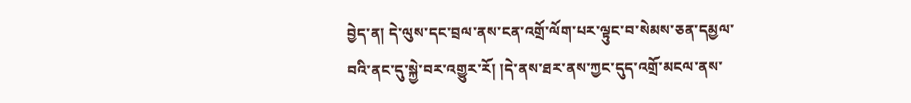བྱེད་ན། དེ་ལུས་དང་བྲལ་ནས་ངན་འགྲོ་ལོག་པར་ལྟུང་བ་སེམས་ཅན་དམྱལ་ བའི་ནང་དུ་སྐྱེ་བར་འགྱུར་རོ། །དེ་ནས་ཐར་ནས་ཀྱང་དུད་འགྲོ་མངལ་ནས་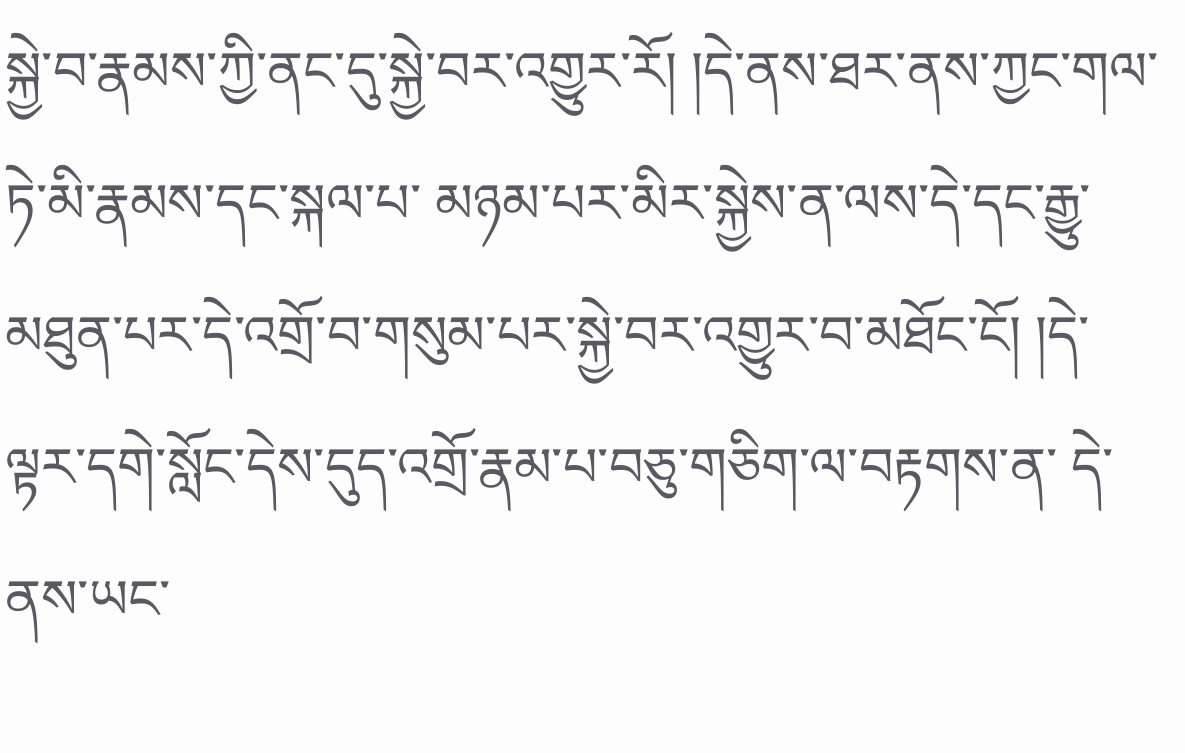སྐྱེ་བ་རྣམས་ཀྱི་ནང་དུ་སྐྱེ་བར་འགྱུར་རོ། །དེ་ནས་ཐར་ནས་ཀྱང་གལ་ཏེ་མི་རྣམས་དང་སྐལ་པ་ མཉམ་པར་མིར་སྐྱེས་ན་ལས་དེ་དང་རྒྱུ་མཐུན་པར་དེ་འགྲོ་བ་གསུམ་པར་སྐྱེ་བར་འགྱུར་བ་མཐོང་ངོ། །དེ་ལྟར་དགེ་སློང་དེས་དུད་འགྲོ་རྣམ་པ་བཅུ་གཅིག་ལ་བརྟགས་ན་ དེ་ནས་ཡང་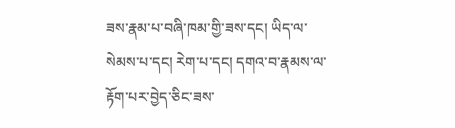ཟས་རྣམ་པ་བཞི་ཁམ་གྱི་ཟས་དང། ཡིད་ལ་སེམས་པ་དང། རེག་པ་དང། དགའ་བ་རྣམས་ལ་རྟོག་པར་བྱེད་ཅིང་ཟས་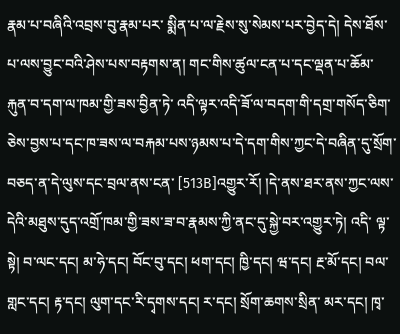རྣམ་པ་བཞིའི་འབྲས་བུ་རྣམ་པར་ སྨིན་པ་ལ་རྗེས་སུ་སེམས་པར་བྱེད་དེ། དེས་ཐོས་པ་ལས་བྱུང་བའི་ཤེས་པས་བརྟགས་ན། གང་གིས་ཚུལ་ངན་པ་དང་ལྡན་པ་ཆོམ་རྐུན་བ་དག་ལ་ཁམ་གྱི་ཟས་བྱིན་ཏེ་ འདི་ལྟར་འདི་ཟོ་ལ་བདག་གི་དགྲ་གསོད་ཅིག་ཅེས་བྱས་པ་དང་ཁ་ཟས་ལ་བརྐམ་པས་ཉམས་པ་དེ་དག་གིས་ཀྱང་དེ་བཞིན་དུ་སྲོག་བཅད་ན་དེ་ལུས་དང་བྲལ་ནས་ངན་ [513B]འགྱུར་རོ། །དེ་ནས་ཐར་ནས་ཀྱང་ལས་དེའི་མཐུས་དུད་འགྲོ་ཁམ་གྱི་ཟས་ཟ་བ་རྣམས་ཀྱི་ནང་དུ་སྐྱེ་བར་འགྱུར་ཏེ། འདི་ ལྟ་སྟེ། བ་ལང་དང། མ་ཧེ་དང། བོང་བུ་དང། ཕག་དང། ཁྱི་དང། ཝ་དང། རྔ་མོ་དང། བལ་གླང་དང། རྟ་དང། ལུག་དང་རི་དྭགས་དང། ར་དང། སྲོག་ཆགས་སྲིན་ མར་དང། ཁྭ་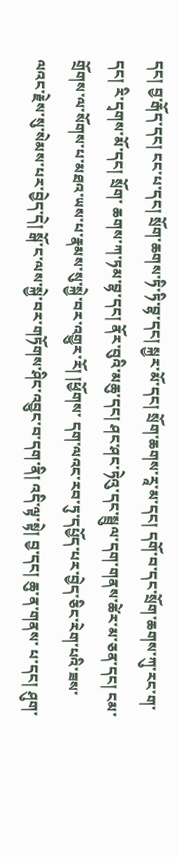དང། བྱ་རྒོད་དང། ངང་པ་དང། སྲོག་ཆགས་ཏི་ཏི་བྷ་དང། སྐྱར་མོ་དང། སྲོག་ཆགས་རཱ་མ་དང། དགོ་བ་དང་སྲོག་ཆགས་ཀུ་རང་ག་དང། རི་དྭགས་མོ་དང། སྲོག་ ཆགས་ཀ་ཏམ་བྷ་དང། ནོར་བུའི་མཆུ་དང། ཤང་ཤང་ཏེའུ་དང་སྦྲུལ་དག་གནས་ཚེར་མ་ཅན་དང། ངམ་གྲོགས་ལ་སོགས་པ་མཐའ་ཡས་པ་རྣམས་སུ་སྐྱེ་བར་འགྱུར་རོ། །ཕྱོགས་ དག་ལའང་རབ་ཏུ་དཔྱོད་པར་བྱེད་ཅིང་རེག་པའི་ཟས་ལའང་རྗེས་སུ་སེམས་པར་བྱེད་དེ། སྒོ་ང་ལས་སྐྱེ་བར་གཏོགས་ཤིང་འབྱུང་བ་དག་ནི། འདི་ལྟ་སྟེ། བྱ་དང། ཆུ་ན་གནས་ པ་དང། ཤུག་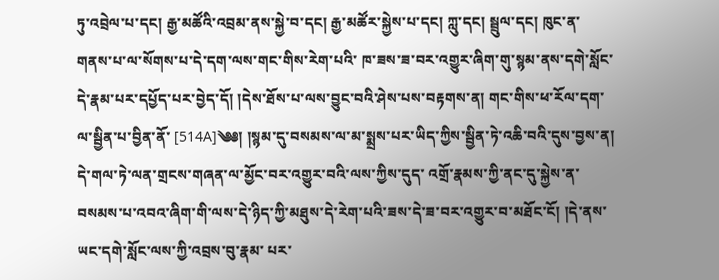ཏུ་འབྲེལ་པ་དང། རྒྱ་མཚོའི་འབྲམ་ནས་སྐྱེ་བ་དང། རྒྱ་མཚོར་སྐྱེས་པ་དང། ཀླུ་དང། སྦྲུལ་དང། ཁུང་ན་གནས་པ་ལ་སོགས་པ་དེ་དག་ལས་གང་གིས་རེག་པའི་ ཁ་ཟས་ཟ་བར་འགྱུར་ཞིག་གུ་སྙམ་ནས་དགེ་སློང་དེ་རྣམ་པར་དཔྱོད་པར་བྱེད་དོ། །དེས་ཐོས་པ་ལས་བྱུང་བའི་ཤེས་པས་བརྟགས་ན། གང་གིས་ཕ་རོལ་དག་ལ་སྦྱིན་པ་བྱིན་ནོ་ [514A]༄༅། །སྙམ་དུ་བསམས་ལ་མ་སྨྲས་པར་ཡིད་ཀྱིས་སྦྱིན་ཏེ་འཆི་བའི་དུས་བྱས་ན། དེ་གལ་ཏེ་ལན་གྲངས་གཞན་ལ་མྱོང་བར་འགྱུར་བའི་ལས་ཀྱིས་དུད་ འགྲོ་རྣམས་ཀྱི་ནང་དུ་སྐྱེས་ན་བསམས་པ་འབའ་ཞིག་གི་ལས་དེ་ཉིད་ཀྱི་མཐུས་དེ་རེག་པའི་ཟས་དེ་ཟ་བར་འགྱུར་བ་མཐོང་ངོ། །དེ་ནས་ཡང་དགེ་སློང་ལས་ཀྱི་འབྲས་བུ་རྣམ་ པར་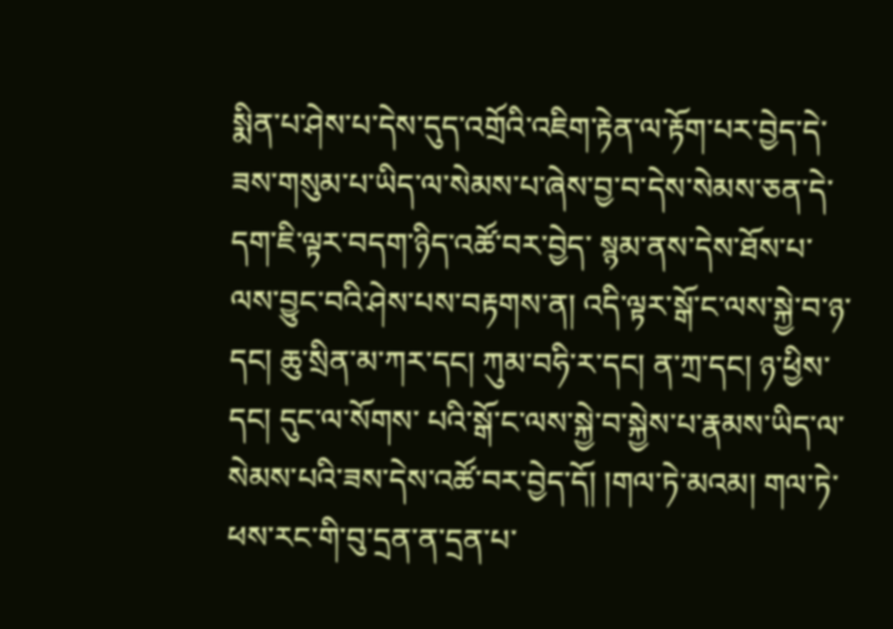སྨིན་པ་ཤེས་པ་དེས་དུད་འགྲོའི་འཇིག་རྟེན་ལ་རྟོག་པར་བྱེད་དེ་ཟས་གསུམ་པ་ཡིད་ལ་སེམས་པ་ཞེས་བྱ་བ་དེས་སེམས་ཅན་དེ་དག་ཇི་ལྟར་བདག་ཉིད་འཚོ་བར་བྱེད་ སྙམ་ནས་དེས་ཐོས་པ་ལས་བྱུང་བའི་ཤེས་པས་བརྟགས་ན། འདི་ལྟར་སྒོ་ང་ལས་སྐྱེ་བ་ཉ་དང། ཆུ་སྲིན་མ་ཀར་དང། ཀུམ་བཧི་ར་དང། ན་ཀྲ་དང། ཉ་ཕྱིས་དང། དུང་ལ་སོགས་ པའི་སྒོ་ང་ལས་སྐྱེ་བ་སྐྱེས་པ་རྣམས་ཡིད་ལ་སེམས་པའི་ཟས་དེས་འཚོ་བར་བྱེད་དོ། །གལ་ཏེ་མའམ། གལ་ཏེ་ཕས་རང་གི་བུ་དྲན་ན་དྲན་པ་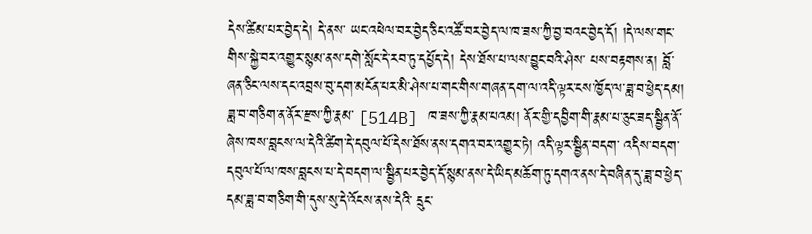དེས་ཚིམ་པར་བྱེད་དེ། དེ་ནས་ ཡང་འཕེལ་བར་བྱེད་ཅིང་འཚོ་བར་བྱེད་ལ་ཁ་ཟས་ཀྱི་བྱ་བའང་བྱེད་དོ། །དེ་ལས་གང་གིས་སྐྱེ་བར་འགྱུར་སྙམ་ནས་དགེ་སློང་དེ་རབ་ཏུ་དཔྱོད་དེ། དེས་ཐོས་པ་ལས་བྱུང་བའི་ཤེས་ པས་བརྟགས་ན། བློ་ཞན་ཅིང་ལས་དང་འབྲས་བུ་དག་མངོན་པར་མི་ཤེས་པ་གང་གིས་གཞན་དག་ལ་འདི་ལྟར་ངས་ཁྱོད་ལ་ཟླ་བ་ཕྱེད་དམ། ཟླ་བ་གཅིག་ན་ནོར་རྫས་ཀྱི་རྣམ་ [514B] ཁ་ཟས་ཀྱི་རྣམ་པའམ། ནོར་གྱི་དབྱིག་གི་རྣམ་པ་ཅུང་ཟད་སྦྱིན་ནོ་ཞེས་ཁས་བླངས་ལ་དེའི་ཚིག་དེ་དབུལ་པོ་དེས་ཐོས་ནས་དགའ་བར་འགྱུར་ཏེ། འདི་ལྟར་སྦྱིན་བདག་ འདིས་བདག་དབུལ་པོ་ལ་ཁས་བླངས་པ་དེ་བདག་ལ་སྦྱིན་པར་བྱེད་དོ་སྙམ་ནས་དེ་ཡིད་མཆོག་ཏུ་དགའ་ནས་དེ་བཞིན་དུ་ཟླ་བ་ཕྱེད་དམ་ཟླ་བ་གཅིག་གི་དུས་སུ་དེ་འོངས་ནས་དེའི་ དྲུང་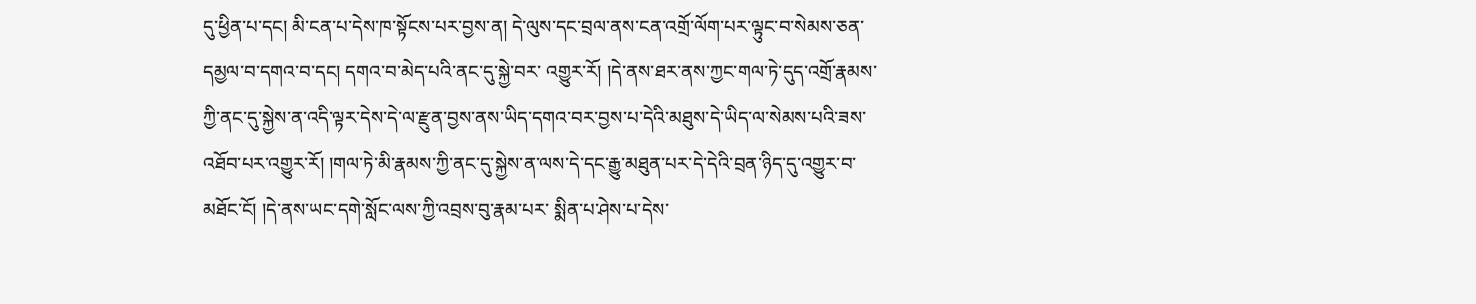དུ་ཕྱིན་པ་དང། མི་ངན་པ་དེས་ཁ་སྟོངས་པར་བྱས་ན། དེ་ལུས་དང་བྲལ་ནས་ངན་འགྲོ་ལོག་པར་ལྟུང་བ་སེམས་ཅན་དམྱལ་བ་དགའ་བ་དང། དགའ་བ་མེད་པའི་ནང་དུ་སྐྱེ་བར་ འགྱུར་རོ། །དེ་ནས་ཐར་ནས་ཀྱང་གལ་ཏེ་དུད་འགྲོ་རྣམས་ཀྱི་ནང་དུ་སྐྱེས་ན་འདི་ལྟར་དེས་དེ་ལ་རྫུན་བྱས་ནས་ཡིད་དགའ་བར་བྱས་པ་དེའི་མཐུས་དེ་ཡིད་ལ་སེམས་པའི་ཟས་ འཐོབ་པར་འགྱུར་རོ། །གལ་ཏེ་མི་རྣམས་ཀྱི་ནང་དུ་སྐྱེས་ན་ལས་དེ་དང་རྒྱུ་མཐུན་པར་དེ་དེའི་བྲན་ཉིད་དུ་འགྱུར་བ་མཐོང་ངོ། །དེ་ནས་ཡང་དགེ་སློང་ལས་ཀྱི་འབྲས་བུ་རྣམ་པར་ སྨིན་པ་ཤེས་པ་དེས་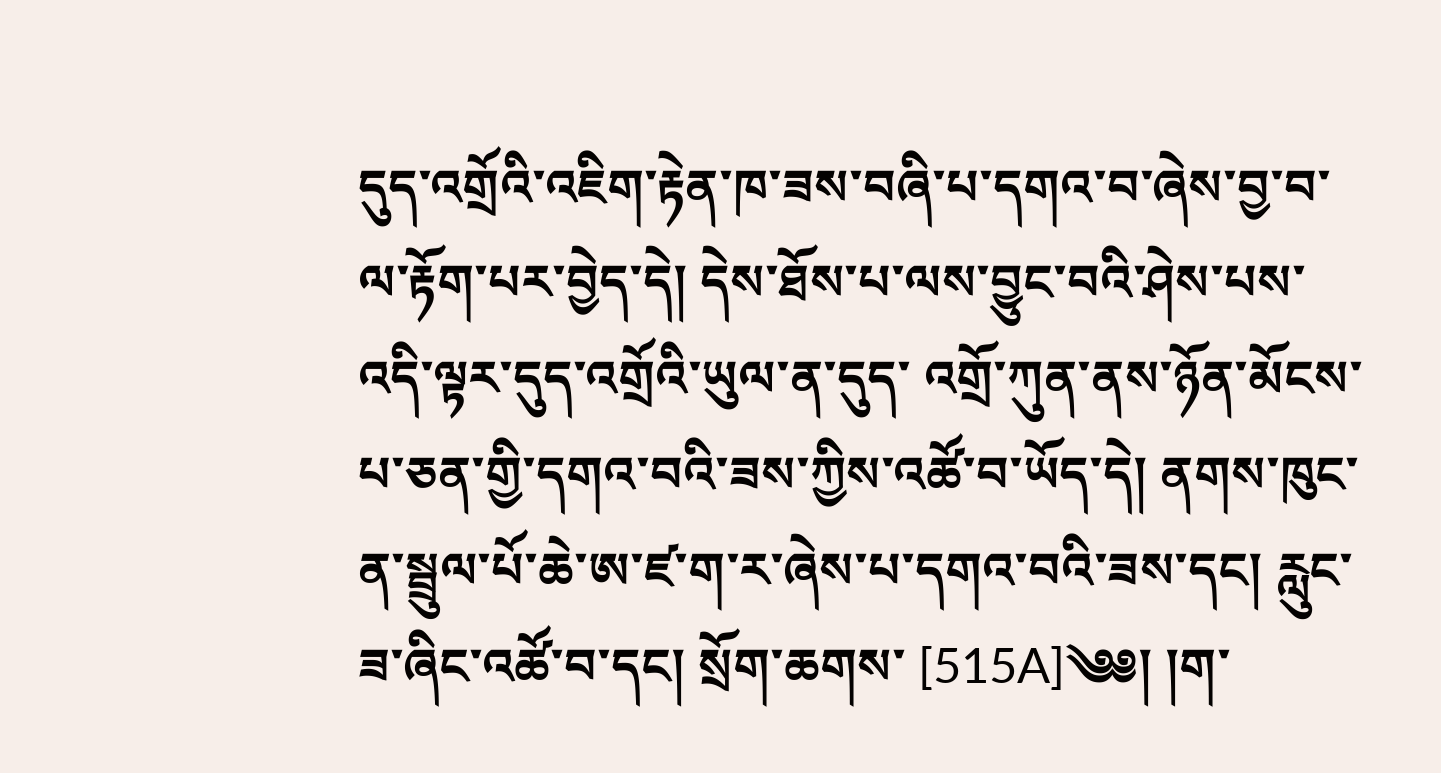དུད་འགྲོའི་འཇིག་རྟེན་ཁ་ཟས་བཞི་པ་དགའ་བ་ཞེས་བྱ་བ་ལ་རྟོག་པར་བྱེད་དེ། དེས་ཐོས་པ་ལས་བྱུང་བའི་ཤེས་པས་འདི་ལྟར་དུད་འགྲོའི་ཡུལ་ན་དུད་ འགྲོ་ཀུན་ནས་ཉོན་མོངས་པ་ཅན་གྱི་དགའ་བའི་ཟས་ཀྱིས་འཚོ་བ་ཡོད་དེ། ནགས་ཁུང་ན་སྦྲུལ་པོ་ཆེ་ཨ་ཛ་ག་ར་ཞེས་པ་དགའ་བའི་ཟས་དང། རླུང་ཟ་ཞིང་འཚོ་བ་དང། སྲོག་ཆགས་ [515A]༄༅། །ག་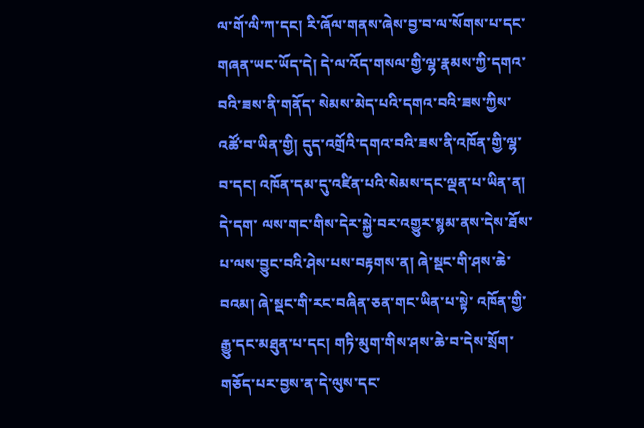ལ་གོ་ལི་ཀ་དང། རི་ཞོལ་གནས་ཞེས་བྱ་བ་ལ་སོགས་པ་དང་གཞན་ཡང་ཡོད་དེ། དེ་ལ་འོད་གསལ་གྱི་ལྷ་རྣམས་ཀྱི་དགའ་བའི་ཟས་ནི་གནོད་ སེམས་མེད་པའི་དགའ་བའི་ཟས་ཀྱིས་འཚོ་བ་ཡིན་གྱི། དུད་འགྲོའི་དགའ་བའི་ཟས་ནི་འཁོན་གྱི་ལྷ་བ་དང། འཁོན་དམ་དུ་འཛིན་པའི་སེམས་དང་ལྡན་པ་ཡིན་ན། དེ་དག་ ལས་གང་གིས་དེར་སྐྱེ་བར་འགྱུར་སྙམ་ནས་དེས་ཐོས་པ་ལས་བྱུང་བའི་ཤེས་པས་བརྟགས་ན། ཞེ་སྡང་གི་ཤས་ཆེ་བའམ། ཞེ་སྡང་གི་རང་བཞིན་ཅན་གང་ཡིན་པ་སྟེ་ འཁོན་གྱི་རྒྱུ་དང་མཐུན་པ་དང། གཏི་མུག་གིས་ཤས་ཆེ་བ་དེས་སྲོག་གཅོད་པར་བྱས་ན་དེ་ལུས་དང་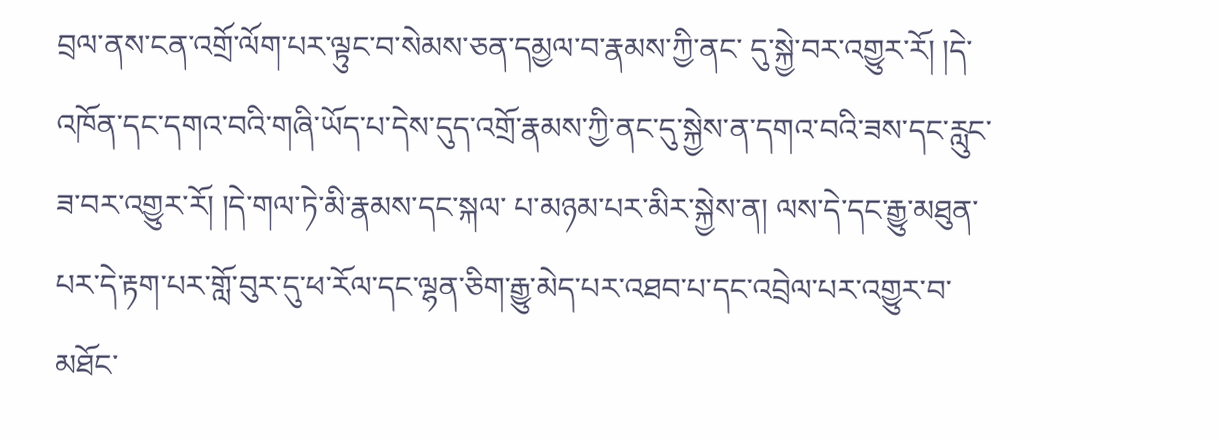བྲལ་ནས་ངན་འགྲོ་ལོག་པར་ལྟུང་བ་སེམས་ཅན་དམྱལ་བ་རྣམས་ཀྱི་ནང་ དུ་སྐྱེ་བར་འགྱུར་རོ། །དེ་འཁོན་དང་དགའ་བའི་གཞི་ཡོད་པ་དེས་དུད་འགྲོ་རྣམས་ཀྱི་ནང་དུ་སྐྱེས་ན་དགའ་བའི་ཟས་དང་རླུང་ཟ་བར་འགྱུར་རོ། །དེ་གལ་ཏེ་མི་རྣམས་དང་སྐལ་ པ་མཉམ་པར་མིར་སྐྱེས་ན། ལས་དེ་དང་རྒྱུ་མཐུན་པར་དེ་རྟག་པར་གློ་བུར་དུ་ཕ་རོལ་དང་ལྷན་ཅིག་རྒྱུ་མེད་པར་འཐབ་པ་དང་འབྲེལ་པར་འགྱུར་བ་མཐོང་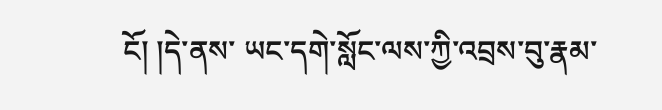ངོ། །དེ་ནས་ ཡང་དགེ་སློང་ལས་ཀྱི་འབྲས་བུ་རྣམ་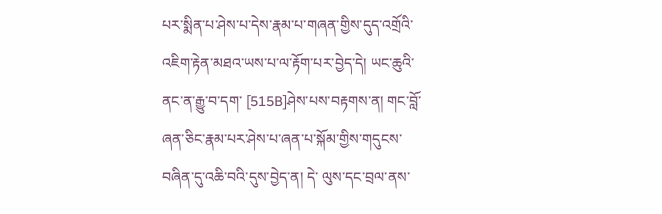པར་སྨིན་པ་ཤེས་པ་དེས་རྣམ་པ་གཞན་གྱིས་དུད་འགྲོའི་འཇིག་རྟེན་མཐའ་ཡས་པ་ལ་རྟོག་པར་བྱེད་དེ། ཡང་ཆུའི་ནང་ན་རྒྱུ་བ་དག་ [515B]ཤེས་པས་བརྟགས་ན། གང་བློ་ཞན་ཅིང་རྣམ་པར་ཤེས་པ་ཞན་པ་སྐོམ་གྱིས་གདུངས་བཞིན་དུ་འཆི་བའི་དུས་བྱེད་ན། དེ་ ལུས་དང་བྲལ་ནས་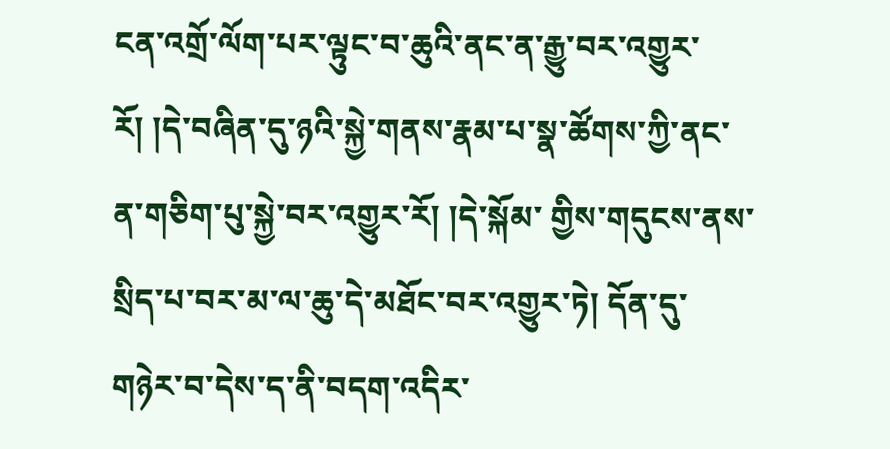ངན་འགྲོ་ལོག་པར་ལྟུང་བ་ཆུའི་ནང་ན་རྒྱུ་བར་འགྱུར་རོ། །དེ་བཞིན་དུ་ཉའི་སྐྱེ་གནས་རྣམ་པ་སྣ་ཚོགས་ཀྱི་ནང་ན་གཅིག་པུ་སྐྱེ་བར་འགྱུར་རོ། །དེ་སྐོམ་ གྱིས་གདུངས་ནས་སྲིད་པ་བར་མ་ལ་ཆུ་དེ་མཐོང་བར་འགྱུར་ཏེ། དོན་དུ་གཉེར་བ་དེས་ད་ནི་བདག་འདིར་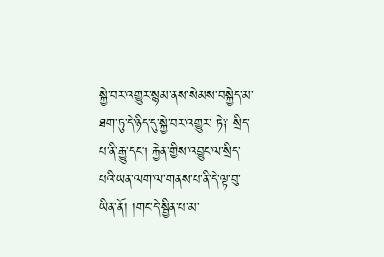སྐྱེ་བར་འགྱུར་སྙམ་ནས་སེམས་བསྐྱེད་མ་ཐག་ཏུ་དེ་ཉིད་དུ་སྐྱེ་བར་འགྱུར་ ཏེ༑ སྲིད་པ་ནི་རྒྱུ་དང། རྐྱེན་གྱིས་འབྱུང་ལ་སྲིད་པའི་ཡན་ལག་ལ་གནས་པ་ནི་དེ་ལྟ་བུ་ཡིན་ནོ། །གང་དེ་སྦྱིན་པ་མ་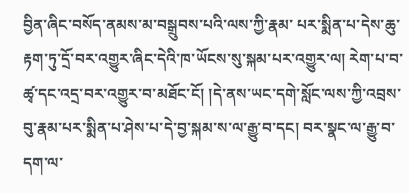བྱིན་ཞིང་བསོད་ནམས་མ་བསྒྲུབས་པའི་ལས་ཀྱི་རྣམ་ པར་སྨིན་པ་དེས་ཆུ་རྟག་ཏུ་དྲོ་བར་འགྱུར་ཞིང་དེའི་ཁ་ཡོངས་སུ་སྐམ་པར་འགྱུར་ལ། རེག་པ་བ་ཚྭ་དང་འདྲ་བར་འགྱུར་བ་མཐོང་ངོ། །དེ་ནས་ཡང་དགེ་སློང་ལས་ཀྱི་འབྲས་ བུ་རྣམ་པར་སྨིན་པ་ཤེས་པ་དེ་བྱ་སྐམ་ས་ལ་རྒྱུ་བ་དང། བར་སྣང་ལ་རྒྱུ་བ་དག་ལ་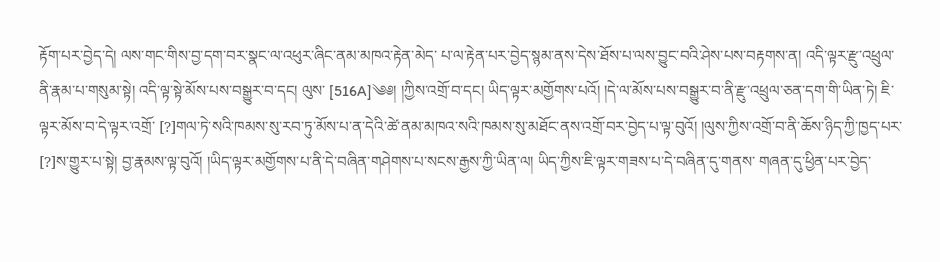རྟོག་པར་བྱེད་དེ། ལས་གང་གིས་བྱ་དག་བར་སྣང་ལ་འཕུར་ཞིང་ནམ་མཁའ་རྟེན་མེད་ པ་ལ་རྟེན་པར་བྱེད་སྙམ་ནས་དེས་ཐོས་པ་ལས་བྱུང་བའི་ཤེས་པས་བརྟགས་ན། འདི་ལྟར་རྫུ་འཕྲུལ་ནི་རྣམ་པ་གསུམ་སྟེ། འདི་ལྟ་སྟེ་མོས་པས་བསྒྱུར་བ་དང། ལུས་ [516A]༄༅། །ཀྱིས་འགྲོ་བ་དང། ཡིད་ལྟར་མགྱོགས་པའོ། །དེ་ལ་མོས་པས་བསྒྱུར་བ་ནི་རྫུ་འཕྲུལ་ཅན་དག་གི་ཡིན་ཏེ། ཇི་ལྟར་མོས་བ་དེ་ལྟར་འགྲོ་ [?]གལ་ཏེ་སའི་ཁམས་སུ་རབ་ཏུ་མོས་པ་ན་དེའི་ཚེ་ནམ་མཁའ་སའི་ཁམས་སུ་མཐོང་ནས་འགྲོ་བར་བྱེད་པ་ལྟ་བུའོ། །ལུས་ཀྱིས་འགྲོ་བ་ནི་ཆོས་ཉིད་ཀྱི་ཁྱད་པར་ [?]ས་གྱུར་པ་སྟེ། བྱ་རྣམས་ལྟ་བུའོ། །ཡིད་ལྟར་མགྱོགས་པ་ནི་དེ་བཞིན་གཤེགས་པ་སངས་རྒྱས་ཀྱི་ཡིན་ལ། ཡིད་ཀྱིས་ཇི་ལྟར་གཟས་པ་དེ་བཞིན་དུ་གནས་ གཞན་དུ་ཕྱིན་པར་བྱེད་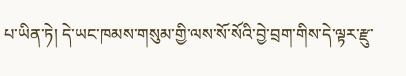པ་ཡིན་ཏེ། དེ་ཡང་ཁམས་གསུམ་གྱི་ལས་སོ་སོའི་བྱེ་བྲག་གིས་དེ་ལྟར་རྫུ་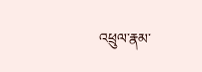འཕྲུལ་རྣམ་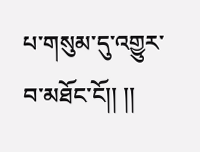པ་གསུམ་དུ་འགྱུར་བ་མཐོང་ངོ།། །།